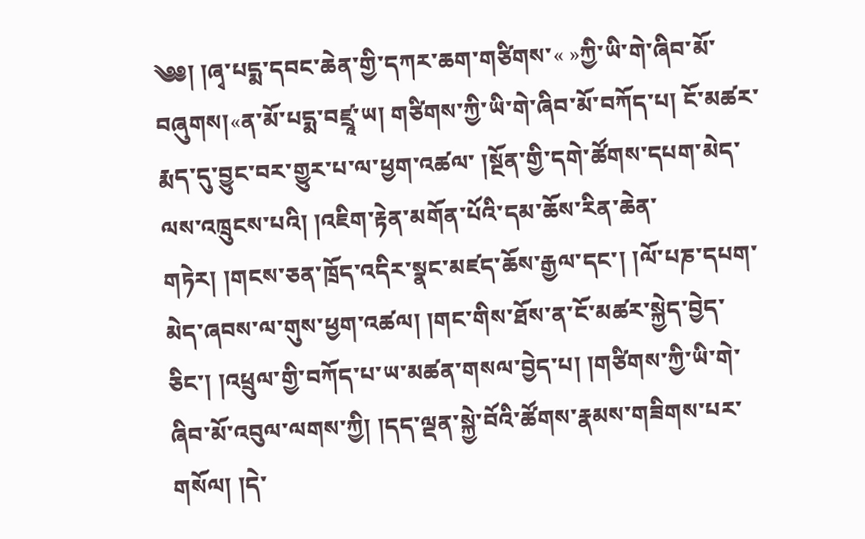༄༅། །ཞྭ་པདྨ་དབང་ཆེན་གྱི་དཀར་ཆག་གཙིགས་« »ཀྱི་ཡི་གེ་ཞིབ་མོ་བཞུགས།«ན་མོ་པདྨ་བཛྲཱ་ཡ། གཙིགས་ཀྱི་ཡི་གེ་ཞིབ་མོ་བཀོད་པ། ངོ་མཚར་རྨད་དུ་བྱུང་བར་གྱུར་པ་ལ་ཕྱག་འཚལ་ །སྔོན་གྱི་དགེ་ཚོགས་དཔག་མེད་ལས་འཁྲུངས་པའི། །འཇིག་རྟེན་མགོན་པོའི་དམ་ཆོས་རིན་ཆེན་གཏེར། །གངས་ཅན་ཁྲོད་འདིར་སྣང་མཛད་ཆོས་རྒྱལ་དང་། །ལོ་པཎ་དཔག་མེད་ཞབས་ལ་གུས་ཕྱག་འཚལ། །གང་གིས་ཐོས་ན་ངོ་མཚར་སྐྱེད་བྱེད་ཅིང་། །འཕྲུལ་གྱི་བཀོད་པ་ཡ་མཚན་གསལ་བྱེད་པ། །གཙིགས་ཀྱི་ཡི་གེ་ཞིབ་མོ་འབུལ་ལགས་ཀྱི། །དད་ལྡན་སྐྱེ་བོའི་ཚོགས་རྣམས་གཟིགས་པར་གསོལ། །དེ་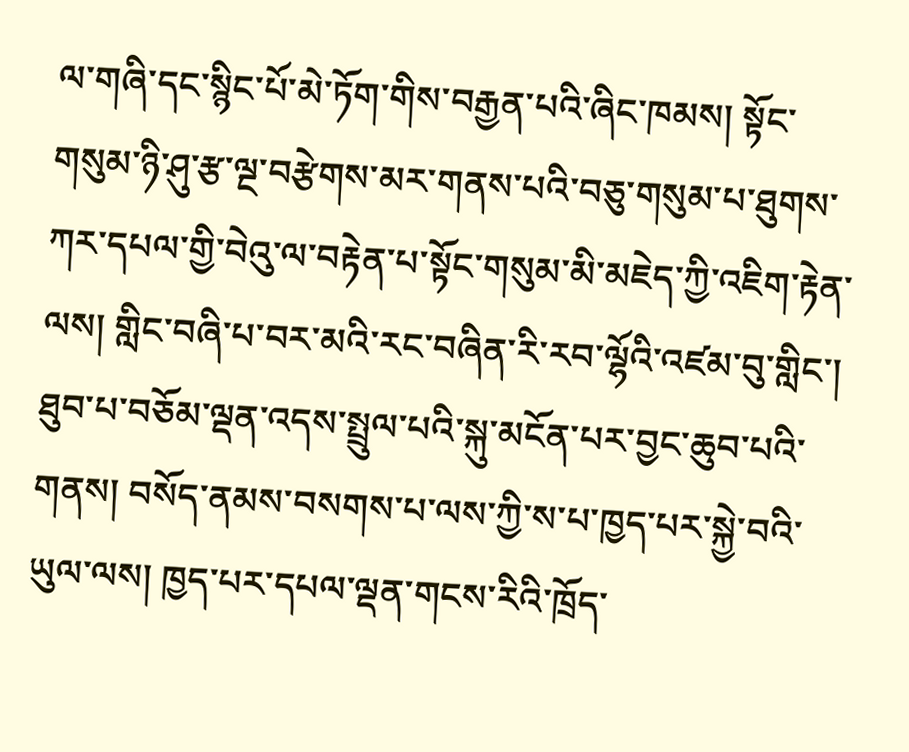ལ་གཞི་དང་སྙིང་པོ་མེ་ཏོག་གིས་བརྒྱན་པའི་ཞིང་ཁམས། སྟོང་གསུམ་ཉི་ཤུ་རྩ་ལྔ་བརྩེགས་མར་གནས་པའི་བཅུ་གསུམ་པ་ཐུགས་ཀར་དཔལ་གྱི་བེའུ་ལ་བརྟེན་པ་སྟོང་གསུམ་མི་མཇེད་ཀྱི་འཇིག་རྟེན་ལས། གླིང་བཞི་པ་བར་མའི་རང་བཞིན་རི་རབ་ལྷོའི་འཛམ་བུ་གླིང་། ཐུབ་པ་བཅོམ་ལྡན་འདས་སྤྲུལ་པའི་སྐུ་མངོན་པར་བྱང་ཆུབ་པའི་གནས། བསོད་ནམས་བསགས་པ་ལས་ཀྱི་ས་པ་ཁྱད་པར་སྐྱེ་བའི་ཡུལ་ལས། ཁྱད་པར་དཔལ་ལྡན་གངས་རིའི་ཁྲོད་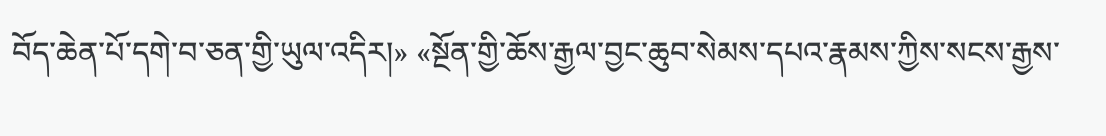བོད་ཆེན་པོ་དགེ་བ་ཅན་གྱི་ཡུལ་འདིར།» «སྔོན་གྱི་ཆོས་རྒྱལ་བྱང་ཆུབ་སེམས་དཔའ་རྣམས་ཀྱིས་སངས་རྒྱས་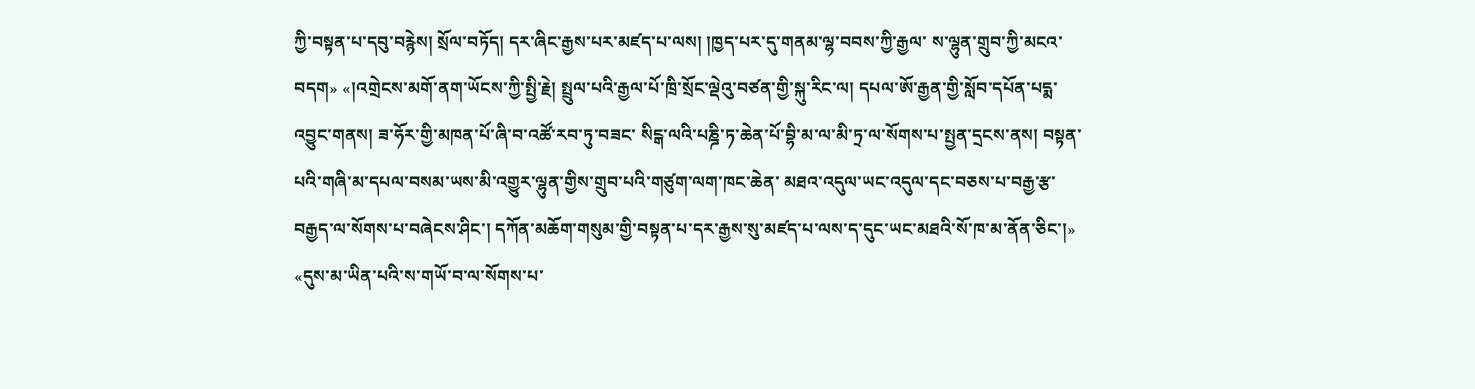ཀྱི་བསྟན་པ་དབུ་བརྙེས། སྲོལ་བཏོད། དར་ཞིང་རྒྱས་པར་མཛད་པ་ལས། །ཁྱད་པར་དུ་གནམ་ལྷ་བབས་ཀྱི་རྒྱལ་ ས་ལྷུན་གྲུབ་ཀྱི་མངའ་བདག» «།འགྲེངས་མགོ་ནག་ཡོངས་ཀྱི་སྤྱི་རྗེ། སྤྲུལ་པའི་རྒྱལ་པོ་ཁྲི་སྲོང་ལྡེའུ་བཙན་གྱི་སྐུ་རིང་ལ། དཔལ་ཨོ་རྒྱན་གྱི་སློབ་དཔོན་པདྨ་འབྱུང་གནས། ཟ་ཧོར་གྱི་མཁན་པོ་ཞི་བ་འཚོ་རབ་ཏུ་བཟང་ སིངྒ་ལའི་པཎྜི་ཏ་ཆེན་པོ་བྷི་མ་ལ་མི་ཏྲ་ལ་སོགས་པ་སྤྱན་དྲངས་ནས། བསྟན་པའི་གཞི་མ་དཔལ་བསམ་ཡས་མི་འགྱུར་ལྷུན་གྱིས་གྲུབ་པའི་གཙུག་ལག་ཁང་ཆེན་ མཐའ་འདུལ་ཡང་འདུལ་དང་བཅས་པ་བརྒྱ་རྩ་བརྒྱད་ལ་སོགས་པ་བཞེངས་ཤིང་། དཀོན་མཆོག་གསུམ་གྱི་བསྟན་པ་དར་རྒྱས་སུ་མཛད་པ་ལས་ད་དུང་ཡང་མཐའི་སོ་ཁ་མ་ནོན་ཅིང་།» «དུས་མ་ཡིན་པའི་ས་གཡོ་བ་ལ་སོགས་པ་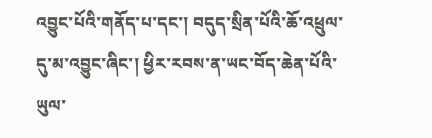འབྱུང་པོའི་གནོད་པ་དང་། བདུད་སྲིན་པོའི་ཆོ་འཕྲུལ་དུ་མ་འབྱུང་ཞིང་། ཕྱིར་རབས་ན་ཡང་བོད་ཆེན་པོའི་ཡུལ་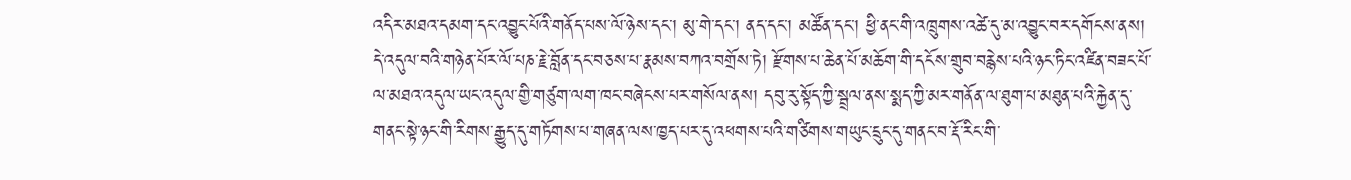འདིར་མཐའ་དམག་དང་འབྱུང་པོའི་གནོད་པས་ལོ་ཉེས་དང་། མུ་གེ་དང་། ནད་དང་། མཚོན་དང་། ཕྱི་ནང་གི་འཁྲུགས་འཚེ་དུ་མ་འབྱུང་བར་དགོངས་ནས། དེ་འདུལ་བའི་གཉེན་པོར་ལོ་པཎ་རྗེ་བློན་དང་བཅས་པ་རྣམས་བཀའ་བགྲོས་ཏེ། རྫོགས་པ་ཆེན་པོ་མཆོག་གི་དངོས་གྲུབ་བརྙེས་པའི་ཉང་ཏིང་འཛིན་བཟང་པོ་ལ་མཐའ་འདུལ་ཡང་འདུལ་གྱི་གཙུག་ལག་ཁང་བཞེངས་པར་གསོལ་ནས། དབུ་རུ་སྟོད་ཀྱི་སྦྲལ་ནས་སྨད་ཀྱི་མར་གནོན་ལ་ཐུག་པ་མཐུན་པའི་རྐྱེན་དུ་གནང་སྟེ་ཉང་གི་རིགས་རྒྱུད་དུ་གཏོགས་པ་གཞན་ལས་ཁྱད་པར་དུ་འཕགས་པའི་གཙིགས་གཡུང་དྲུང་དུ་གནང་བ་རྡོ་རིང་གི་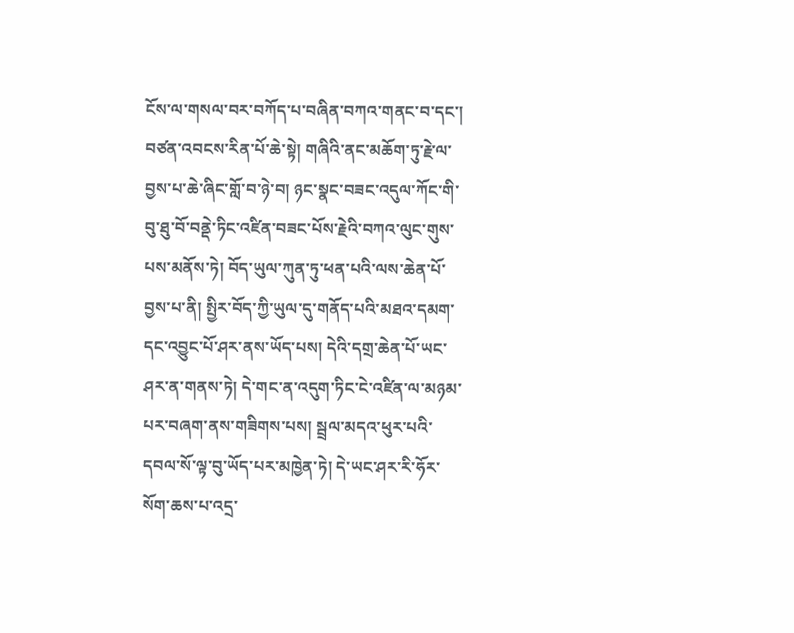ངོས་ལ་གསལ་བར་བཀོད་པ་བཞིན་བཀའ་གནང་བ་དང་། བཙན་འབངས་རིན་པོ་ཆེ་སྟེ། གཞིའི་ནང་མཆོག་ཏུ་རྗེ་ལ་བྱས་པ་ཆེ་ཞིང་གློ་བ་ཉེ་བ། ཉང་སྣང་བཟང་འདུལ་ཀོང་གི་བུ་ཐུ་བོ་བནྡེ་ཏིང་འཛིན་བཟང་པོས་རྗེའི་བཀའ་ལུང་གུས་པས་མནོས་ཏེ། བོད་ཡུལ་ཀུན་ཏུ་ཕན་པའི་ལས་ཆེན་པོ་བྱས་པ་ནི། སྤྱིར་བོད་ཀྱི་ཡུལ་དུ་གནོད་པའི་མཐའ་དམག་དང་འབྱུང་པོ་ཤར་ནས་ཡོད་པས། དེའི་དགྲ་ཆེན་པོ་ཡང་ཤར་ན་གནས་ཏེ། དེ་གང་ན་འདུག་ཏིང་ངེ་འཛིན་ལ་མཉམ་པར་བཞག་ནས་གཟིགས་པས། སྦྲལ་མདའ་ཕུར་པའི་དབལ་སོ་ལྟ་བུ་ཡོད་པར་མཁྱེན་ཏེ། དེ་ཡང་ཤར་རི་ཧོར་སོག་ཆས་པ་འདྲ་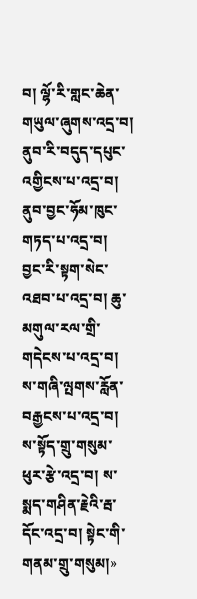བ། ལྷོ་རི་གླང་ཆེན་གཡུལ་ཞུགས་འདྲ་བ། ནུབ་རི་བདུད་དཔུང་འགྱིངས་པ་འདྲ་བ། ནུབ་བྱང་ཧོམ་ཁུང་གཏད་པ་འདྲ་བ། བྱང་རི་སྟག་སེང་འཐབ་པ་འདྲ་བ། ཆུ་མགུལ་རལ་གྲི་གདེངས་པ་འདྲ་བ། ས་གཞི་ལྤགས་རློན་བརྒྱངས་པ་འདྲ་བ། ས་སྟོད་གྲུ་གསུམ་ཕུར་རྩེ་འདྲ་བ། ས་སྨད་གཤིན་རྗེའི་རྦ་དོང་འདྲ་བ། སྟེང་གི་གནམ་གྲུ་གསུམ།»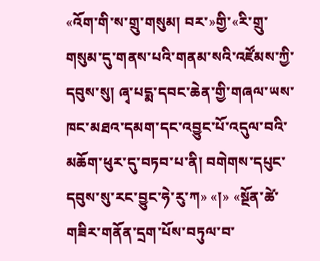«འོག་གི་ས་གྲུ་གསུམ། བར་»གྱི་«རི་གྲུ་གསུམ་དུ་གནས་པའི་གནམ་སའི་འཛོམས་ཀྱི་དབུས་སུ། ཞྭ་པདྨ་དབང་ཆེན་གྱི་གཞལ་ཡས་ཁང་མཐའ་དམག་དང་འབྱུང་པོ་འདུལ་བའི་མཆོག་ཕུར་དུ་བཏབ་པ་ནི། བགེགས་དཔུང་དབུས་སུ་རང་བྱུང་ཧེ་རུ་ཀ» «།» «སྔོན་ཚེ་གཟིར་གནོན་དྲག་པོས་བཏུལ་བ་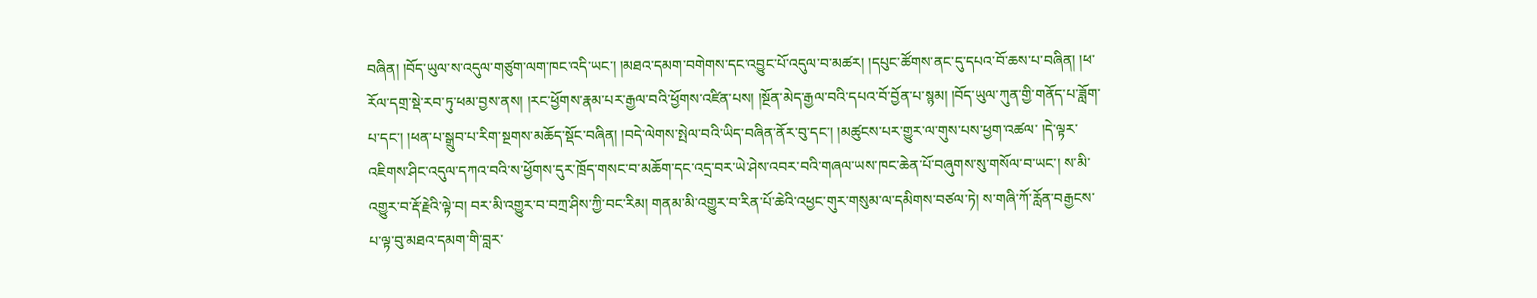བཞིན། །བོད་ཡུལ་ས་འདུལ་གཙུག་ལག་ཁང་འདི་ཡང་། །མཐའ་དམག་བགེགས་དང་འབྱུང་པོ་འདུལ་བ་མཚར། །དཔུང་ཚོགས་ནང་དུ་དཔའ་བོ་ཆས་པ་བཞིན། །ཕ་རོལ་དགྲ་སྡེ་རབ་ཏུ་ཕམ་བྱས་ནས། །རང་ཕྱོགས་རྣམ་པར་རྒྱལ་བའི་ཕྱོགས་འཛིན་པས། །སྔོན་མེད་རྒྱལ་བའི་དཔའ་བོ་བྱོན་པ་སྙམ། །བོད་ཡུལ་ཀུན་གྱི་གནོད་པ་ཟློག་པ་དང་། །ཕན་པ་སྒྲུབ་པ་རིག་སྔགས་མཆོད་སྡོང་བཞིན། །བདེ་ལེགས་སྤེལ་བའི་ཡིད་བཞིན་ནོར་བུ་དང་། །མཚུངས་པར་གྱུར་ལ་གུས་པས་ཕྱག་འཚལ་ །དེ་ལྟར་འཇིགས་ཤིང་འདུལ་དཀའ་བའི་ས་ཕྱོགས་དུར་ཁྲོད་གསང་བ་མཆོག་དང་འདྲ་བར་ཡེ་ཤེས་འབར་བའི་གཞལ་ཡས་ཁང་ཆེན་པོ་བཞུགས་སུ་གསོལ་བ་ཡང་། ས་མི་འགྱུར་བ་རྡོ་རྗེའི་ལྟེ་བ། བར་མི་འགྱུར་བ་བཀྲ་ཤིས་ཀྱི་བང་རིམ། གནམ་མི་འགྱུར་བ་རིན་པོ་ཆེའི་འཕྱང་གུར་གསུམ་ལ་དམིགས་བཙལ་ཏེ། ས་གཞི་ཀོ་རློན་བརྒྱངས་པ་ལྟ་བུ་མཐའ་དམག་གི་བླར་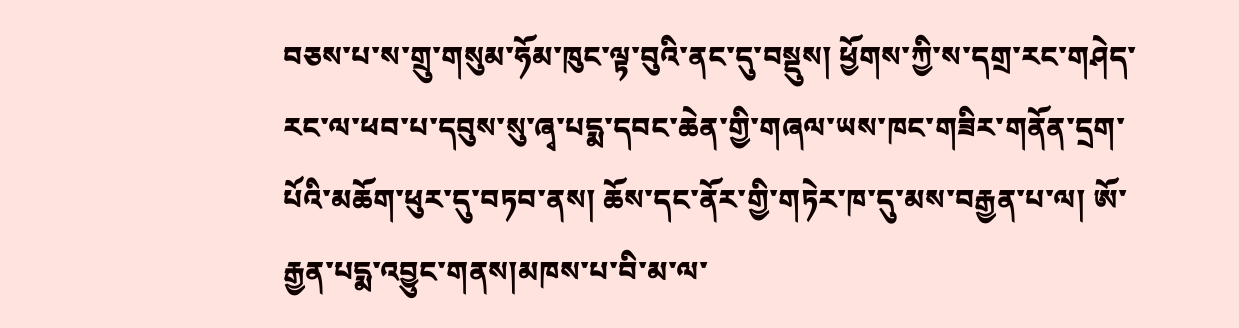བཅས་པ་ས་གྲུ་གསུམ་ཧོམ་ཁུང་ལྟ་བུའི་ནང་དུ་བསྡུས། ཕྱོགས་ཀྱི་ས་དགྲ་རང་གཤེད་རང་ལ་ཕབ་པ་དབུས་སུ་ཞྭ་པདྨ་དབང་ཆེན་གྱི་གཞལ་ཡས་ཁང་གཟིར་གནོན་དྲག་པོའི་མཆོག་ཕུར་དུ་བཏབ་ནས། ཆོས་དང་ནོར་གྱི་གཏེར་ཁ་དུ་མས་བརྒྱན་པ་ལ། ཨོ་རྒྱན་པདྨ་འབྱུང་གནས།མཁས་པ་བི་མ་ལ་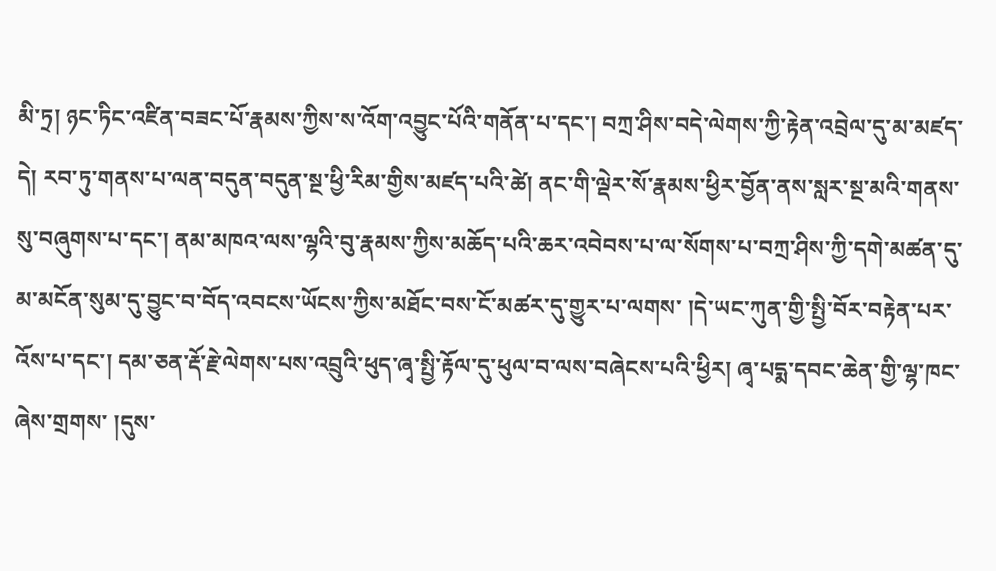མི་ཏྲ། ཉང་ཏིང་འཛིན་བཟང་པོ་རྣམས་ཀྱིས་ས་འོག་འབྱུང་པོའི་གནོན་པ་དང་། བཀྲ་ཤིས་བདེ་ལེགས་ཀྱི་རྟེན་འབྲེལ་དུ་མ་མཛད་དེ། རབ་ཏུ་གནས་པ་ལན་བདུན་བདུན་སྔ་ཕྱི་རིམ་གྱིས་མཛད་པའི་ཚེ། ནང་གི་ལྡེར་སོ་རྣམས་ཕྱིར་བྱོན་ནས་སླར་སྔ་མའི་གནས་སུ་བཞུགས་པ་དང་། ནམ་མཁའ་ལས་ལྷའི་བུ་རྣམས་ཀྱིས་མཆོད་པའི་ཆར་འབེབས་པ་ལ་སོགས་པ་བཀྲ་ཤིས་ཀྱི་དགེ་མཚན་དུ་མ་མངོན་སུམ་དུ་བྱུང་བ་བོད་འབངས་ཡོངས་ཀྱིས་མཐོང་བས་ངོ་མཚར་དུ་གྱུར་པ་ལགས་ །དེ་ཡང་ཀུན་གྱི་སྤྱི་བོར་བརྟེན་པར་འོས་པ་དང་། དམ་ཅན་རྡོ་རྗེ་ལེགས་པས་འབྲུའི་ཕུད་ཞྭ་སྤྱི་རྟོལ་དུ་ཕུལ་བ་ལས་བཞེངས་པའི་ཕྱིར། ཞྭ་པདྨ་དབང་ཆེན་གྱི་ལྷ་ཁང་ཞེས་གྲགས་ །དུས་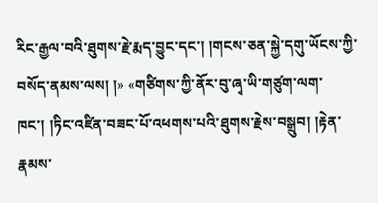རིང་རྒྱལ་བའི་ཐུགས་རྗེ་རྨད་བྱུང་དང་། །གངས་ཅན་སྐྱེ་དགུ་ཡོངས་ཀྱི་བསོད་ནམས་ལས། །» «གཙིགས་ཀྱི་ནོར་བུ་ཞྭ་ཡི་གཙུག་ལག་ཁང་། །ཏིང་འཛིན་བཟང་པོ་འཕགས་པའི་ཐུགས་རྗེས་བསྒྲུབ། །རྟེན་རྣམས་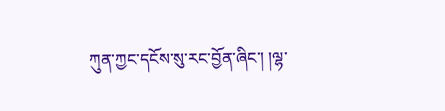ཀུན་ཀྱང་དངོས་སུ་རང་བྱོན་ཞིང་། །ལྷ་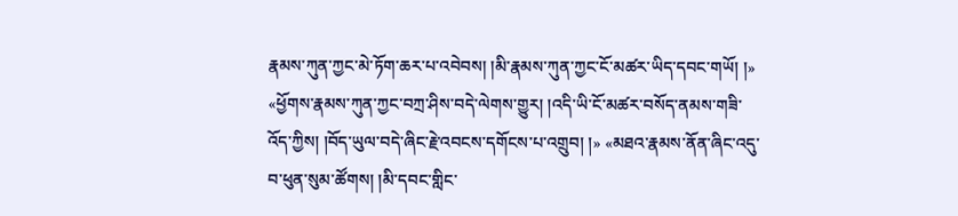རྣམས་ཀུན་ཀྱང་མེ་ཏོག་ཆར་པ་འབེབས། །མི་རྣམས་ཀུན་ཀྱང་ངོ་མཚར་ཡིད་དབང་གཡོ། །» «ཕྱོགས་རྣམས་ཀུན་ཀྱང་བཀྲ་ཤིས་བདེ་ལེགས་གྱུར། །འདི་ཡི་ངོ་མཚར་བསོད་ནམས་གཟི་འོད་ཀྱིས། །བོད་ཡུལ་བདེ་ཞིང་རྗེ་འབངས་དགོངས་པ་འགྲུབ། །» «མཐའ་རྣམས་ནོན་ཞིང་འདུ་བ་ཕུན་སུམ་ཚོགས། །མི་དབང་གླིང་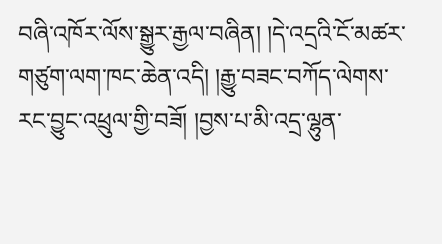བཞི་འཁོར་ལོས་སྒྱུར་རྒྱལ་བཞིན། །དེ་འདྲའི་ངོ་མཚར་གཙུག་ལག་ཁང་ཆེན་འདི། །རྒྱུ་བཟང་བཀོད་ལེགས་རང་བྱུང་འཕྲུལ་གྱི་བཟོ། །བྱས་པ་མི་འདྲ་ལྷུན་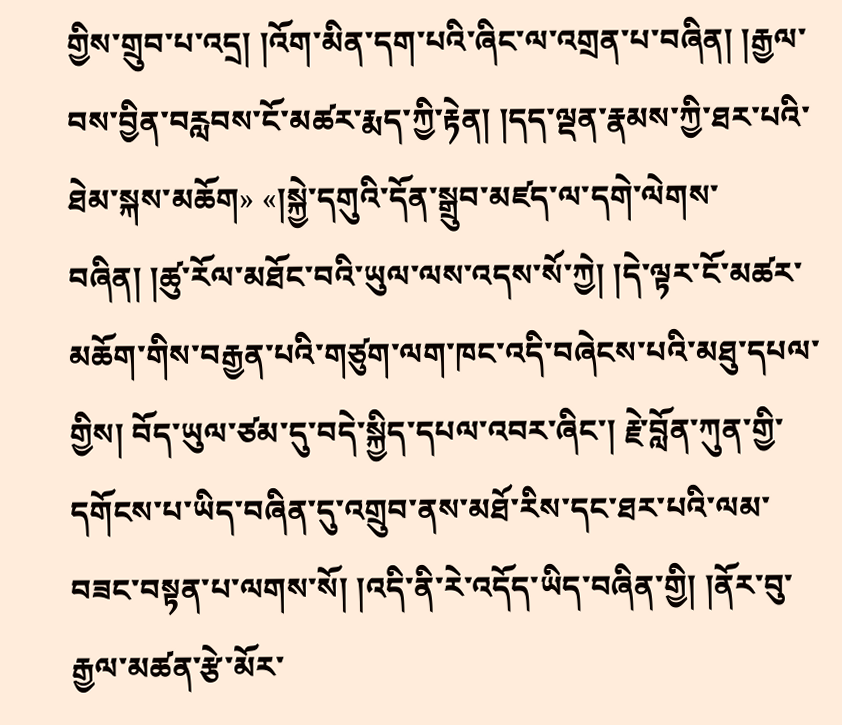གྱིས་གྲུབ་པ་འདྲ། །འོག་མིན་དག་པའི་ཞིང་ལ་འགྲན་པ་བཞིན། །རྒྱལ་བས་བྱིན་བརླབས་ངོ་མཚར་རྨད་ཀྱི་རྟེན། །དད་ལྡན་རྣམས་ཀྱི་ཐར་པའི་ཐེམ་སྐས་མཆོག» «།སྐྱེ་དགུའི་དོན་སྒྲུབ་མཛད་ལ་དགེ་ལེགས་བཞིན། །ཚུ་རོལ་མཐོང་བའི་ཡུལ་ལས་འདས་སོ་ཀྱེ། །དེ་ལྟར་ངོ་མཚར་མཆོག་གིས་བརྒྱན་པའི་གཙུག་ལག་ཁང་འདི་བཞེངས་པའི་མཐུ་དཔལ་གྱིས། བོད་ཡུལ་ཙམ་དུ་བདེ་སྐྱིད་དཔལ་འབར་ཞིང་། རྗེ་བློན་ཀུན་གྱི་དགོངས་པ་ཡིད་བཞིན་དུ་འགྲུབ་ནས་མཐོ་རིས་དང་ཐར་པའི་ལམ་བཟང་བསྟན་པ་ལགས་སོ། །འདི་ནི་རེ་འདོད་ཡིད་བཞིན་གྱི། །ནོར་བུ་རྒྱལ་མཚན་རྩེ་མོར་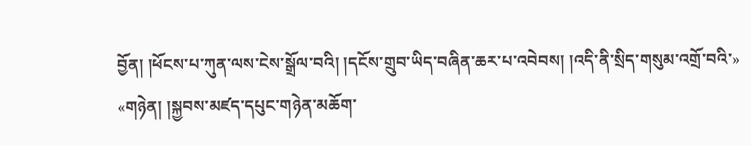བྱོན། །ཕོངས་པ་ཀུན་ལས་ངེས་སྒྲོལ་བའི། །དངོས་གྲུབ་ཡིད་བཞིན་ཆར་པ་འབེབས། །འདི་ནི་སྲིད་གསུམ་འགྲོ་བའི་» «གཉེན། །སྐྱབས་མཛད་དཔུང་གཉེན་མཆོག་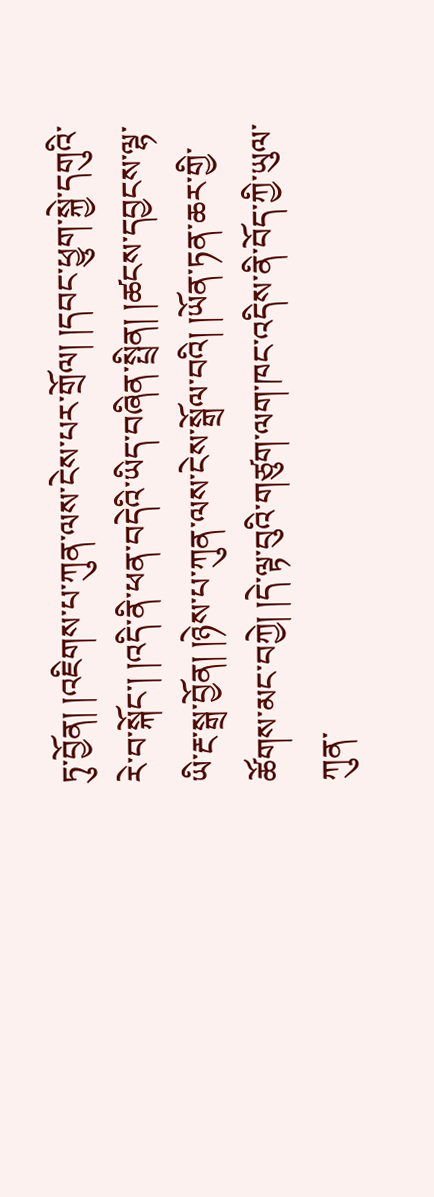ཏུ་བྱོན། །འཇིགས་པ་ཀུན་ལས་ངེས་པར་གྲོལ། །དབང་ཕྱུག་སྐྱེ་དགུའི་རེ་བ་སྐོང་། །འདི་ནི་ཕན་བདེའི་ཡིད་བཞིན་སྤྲིན། །ཚངས་དབྱངས་ལྷ་ཡི་རྔ་སྒྲ་བྱོན། །ཉེས་པ་ཀུན་ལས་ངེས་སྒྲོལ་བའི། །ཡོན་ཏན་ཆར་གྱི་ཚོགས་མང་བཀྱེ། །དེ་ལྟ་བུའི་གཙུག་ལག་ཁང་འདིས་ནི་བོད་ཀྱི་ཡུལ་ཀུན་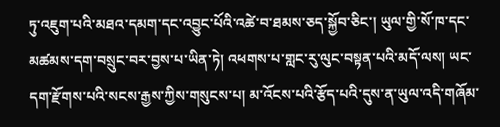ཏུ་འཇུག་པའི་མཐའ་དམག་དང་འབྱུང་པོའི་འཚེ་བ་ཐམས་ཅད་སྐྱོབ་ཅིང་། ཡུལ་གྱི་སོ་ཁ་དང་མཚམས་དག་བསྲུང་བར་བྱས་པ་ཡིན་ཏེ། འཕགས་པ་གླང་རུ་ལུང་བསྟན་པའི་མདོ་ལས། ཡང་དག་རྫོགས་པའི་སངས་རྒྱས་ཀྱིས་གསུངས་པ། མ་འོངས་པའི་རྩོད་པའི་དུས་ན་ཡུལ་འདི་གཞོམ་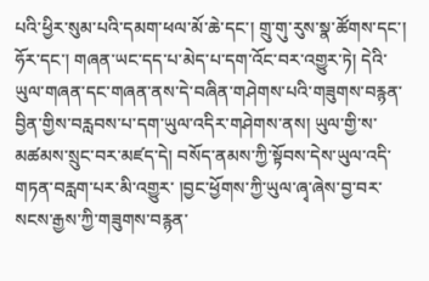པའི་ཕྱིར་སུམ་པའི་དམག་ཕལ་མོ་ཆེ་དང་། གྲུ་གུ་རུས་སྣ་ཚོགས་དང་། ཧོར་དང་། གཞན་ཡང་དད་པ་མེད་པ་དག་འོང་བར་འགྱུར་ཏེ། དེའི་ཡུལ་གཞན་དང་གཞན་ནས་དེ་བཞིན་གཤེགས་པའི་གཟུགས་བརྙན་བྱིན་གྱིས་བརླབས་པ་དག་ཡུལ་འདིར་གཤེགས་ནས། ཡུལ་གྱི་ས་མཚམས་སྲུང་བར་མཛད་དེ། བསོད་ནམས་ཀྱི་སྟོབས་དེས་ཡུལ་འདི་གཏན་བརླག་པར་མི་འགྱུར་ །བྱང་ཕྱོགས་ཀྱི་ཡུལ་ཞྭ་ཞེས་བྱ་བར་སངས་རྒྱས་ཀྱི་གཟུགས་བརྙན་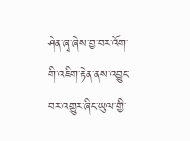ཤེན་ཞྭ་ཞེས་བྱ་བར་འོག་གི་འཇིག་རྟེན་ནས་འབྱུང་བར་འགྱུར་ཞིང་ཡུལ་གྱི་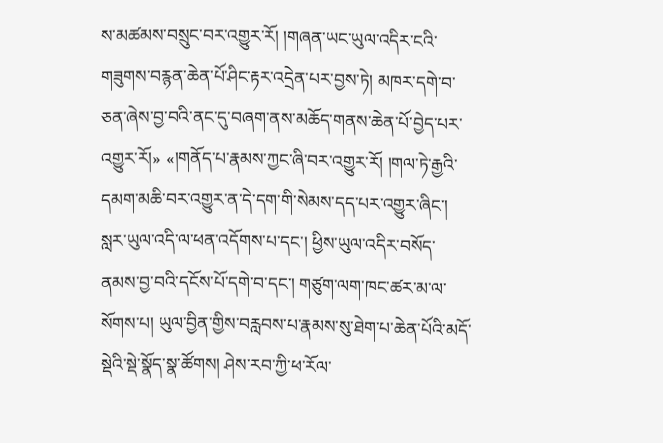ས་མཚམས་བསྲུང་བར་འགྱུར་རོ། །གཞན་ཡང་ཡུལ་འདིར་ངའི་གཟུགས་བརྙན་ཆེན་པོ་ཤིང་རྟར་འདྲེན་པར་བྱས་ཏེ། མཁར་དགེ་བ་ཅན་ཞེས་བྱ་བའི་ནང་དུ་བཞག་ནས་མཆོད་གནས་ཆེན་པོ་བྱེད་པར་འགྱུར་རོ།» «།གནོད་པ་རྣམས་ཀྱང་ཞི་བར་འགྱུར་རོ། །གལ་ཏེ་རྒྱའི་དམག་མཆི་བར་འགྱུར་ན་དེ་དག་གི་སེམས་དད་པར་འགྱུར་ཞིང་། སླར་ཡུལ་འདི་ལ་ཕན་འདོགས་པ་དང་། ཕྱིས་ཡུལ་འདིར་བསོད་ནམས་བྱ་བའི་དངོས་པོ་དགེ་བ་དང་། གཙུག་ལག་ཁང་ཚར་མ་ལ་སོགས་པ། ཡུལ་བྱིན་གྱིས་བརླབས་པ་རྣམས་སུ་ཐེག་པ་ཆེན་པོའི་མདོ་སྡེའི་སྡེ་སྣོད་སྣ་ཚོགས། ཤེས་རབ་ཀྱི་ཕ་རོལ་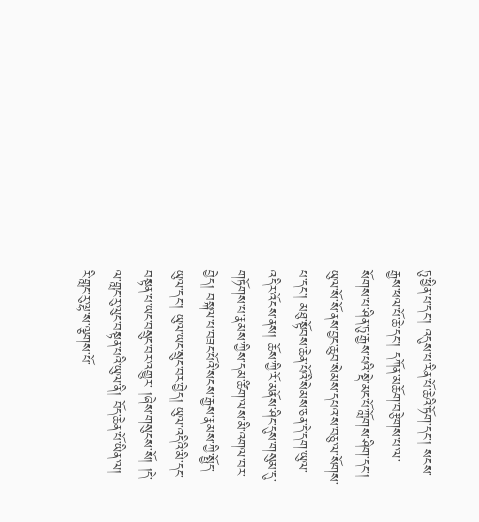ཏུ་ཕྱིན་པ་དང་། འདུས་པ་རིན་པོ་ཆེའི་ཏོག་དང་། སངས་རྒྱས་ཕལ་པོ་ཆེ་དང་། དཀོན་མཆོག་བརྩེགས་པ་ལ་སོགས་པ་ཤིན་ཏུ་རྒྱས་པའི་སྡེ་མང་པོ་ཀློགས་ཤིག་དང་། ཡུལ་སོ་སོ་ནས་བྱང་ཆུབ་སེམས་དཔའ་ས་བཅུ་ལ་སོགས་པ་དང་། མཐུ་སྟོབས་ཆེན་པོའི་སེམས་ཅན་དེ་དག་ཡུལ་འདིར་འོངས་ནས། ཆོས་ཀྱི་རོ་མནོས་ཤིང་དུས་གསུམ་དུ་གཏོགས་པ་རྣམས་ཀྱིས་དམ་ཚིག་ལས་མི་འགལ་བར་བྱེད། བསྐལ་པ་བཟང་པོའི་སངས་རྒྱས་རྣམས་ཀྱི་སྤྱོད་ཡུལ་དང་། ཡུལ་ཡང་སྲུང་བར་བྱེད། ཡུལ་འདིའི་མི་དང་བསྟན་པ་ཡང་བསྲུང་བར་འགྱུར་ །ཞེས་གསུངས་སོ། །དེ་ལ་གླང་རུ་ལུང་བསྟན་པའི་ཡུལ་ནི། བོད་ཆེན་པོ་ཡིན་ལ། རི་གླང་རུ་ལྷ་ས་ལྕགས་པོ་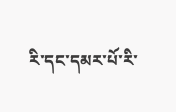རི་དང་དམར་པོ་རི་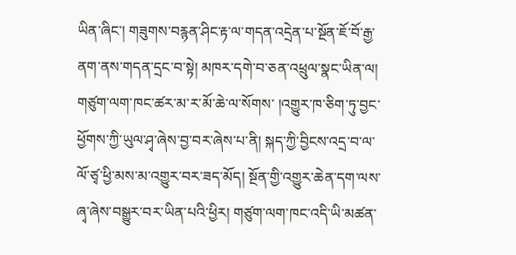ཡིན་ཞིང་། གཟུགས་བརྙན་ཤིང་རྟ་ལ་གདན་འདྲེན་པ་སྔོན་ཇོ་བོ་རྒྱ་ནག་ནས་གདན་དྲང་བ་སྟེ། མཁར་དགེ་བ་ཅན་འཕྲུལ་སྣང་ཡིན་ལ། གཙུག་ལག་ཁང་ཚར་མ་ར་མོ་ཆེ་ལ་སོགས་ །འགྱུར་ཁ་ཅིག་ཏུ་བྱང་ཕྱོགས་ཀྱི་ཡུལ་ཤྭ་ཞེས་བྱ་བར་ཞེས་པ་ནི། སྐད་ཀྱི་བྱིངས་འདྲ་བ་ལ་ལོ་ཙྭ་ཕྱི་མས་མ་འགྱུར་བར་ཟད་མོད། སྔོན་གྱི་འགྱུར་ཆེན་དག་ལས་ཞྭ་ཞེས་བསྒྱུར་བར་ཡིན་པའི་ཕྱིར། གཙུག་ལག་ཁང་འདི་ཡི་མཚན་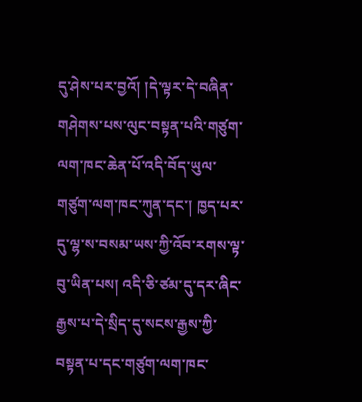དུ་ཤེས་པར་བྱའོ། །དེ་ལྟར་དེ་བཞིན་གཤེགས་པས་ལུང་བསྟན་པའི་གཙུག་ལག་ཁང་ཆེན་པོ་འདི་བོད་ཡུལ་གཙུག་ལག་ཁང་ཀུན་དང་། ཁྱད་པར་དུ་ལྷ་ས་བསམ་ཡས་ཀྱི་འོབ་རགས་ལྟ་བུ་ཡིན་པས། འདི་ཅི་ཙམ་དུ་དར་ཞིང་རྒྱས་པ་དེ་སྲིད་དུ་སངས་རྒྱས་ཀྱི་བསྟན་པ་དང་གཙུག་ལག་ཁང་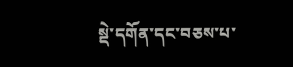སྡེ་དགོན་དང་བཅས་པ་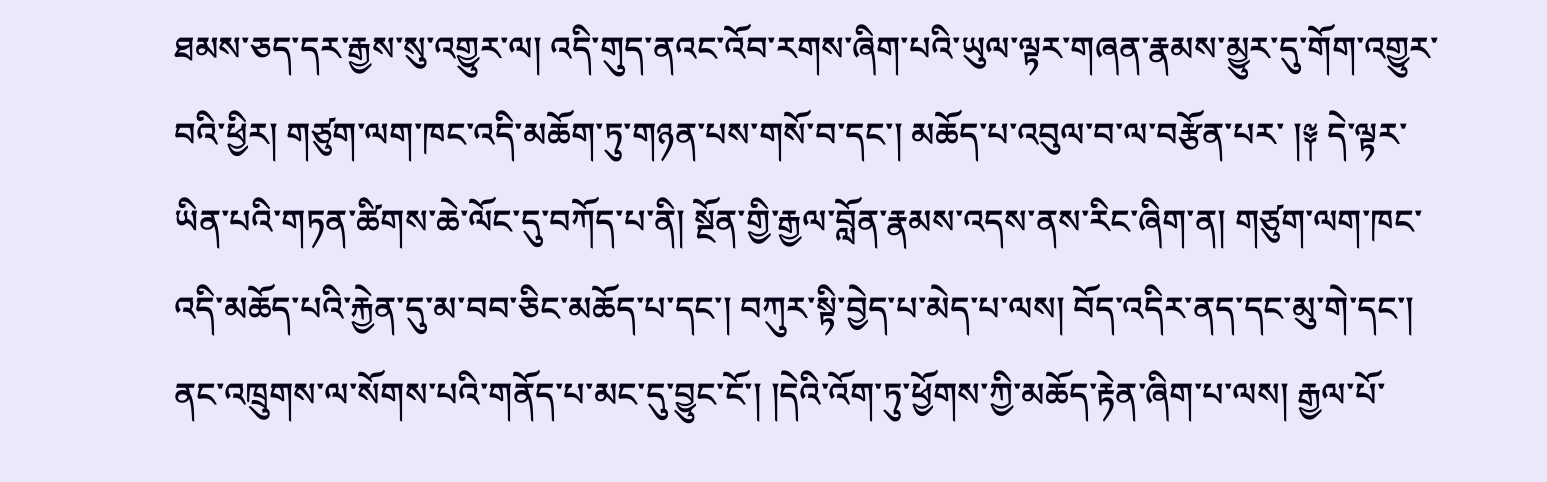ཐམས་ཅད་དར་རྒྱས་སུ་འགྱུར་ལ། འདི་གུད་ནའང་འོབ་རགས་ཞིག་པའི་ཡུལ་ལྟར་གཞན་རྣམས་མྱུར་དུ་གོག་འགྱུར་བའི་ཕྱིར། གཙུག་ལག་ཁང་འདི་མཆོག་ཏུ་གཉན་པས་གསོ་བ་དང་། མཆོད་པ་འབུལ་བ་ལ་བརྩོན་པར་ །༈ དེ་ལྟར་ཡིན་པའི་གཏན་ཚིགས་ཆེ་ལོང་དུ་བཀོད་པ་ནི། སྔོན་གྱི་རྒྱལ་བློན་རྣམས་འདས་ནས་རིང་ཞིག་ན། གཙུག་ལག་ཁང་འདི་མཆོད་པའི་རྐྱེན་དུ་མ་བབ་ཅིང་མཆོད་པ་དང་། བཀུར་སྟི་བྱེད་པ་མེད་པ་ལས། བོད་འདིར་ནད་དང་མུ་གེ་དང་། ནང་འཁྲུགས་ལ་སོགས་པའི་གནོད་པ་མང་དུ་བྱུང་ངོ་། །དེའི་འོག་ཏུ་ཕྱོགས་ཀྱི་མཆོད་རྟེན་ཞིག་པ་ལས། རྒྱལ་པོ་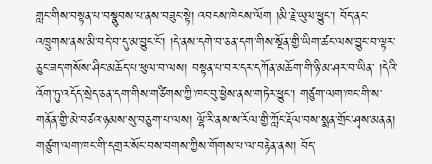གླང་གིས་བསྟན་པ་བསྣུབས་པ་ནས་བཟུང་སྟེ། འབངས་ཁེངས་ལོག །མི་རྗེ་ཡུལ་ཕྱུང་། བོད་ནང་འཁྲུགས་ནས་མི་བདེ་བ་དུ་མ་བྱུང་ངོ་། །དེ་ནས་དགེ་བ་ཅན་དག་གིས་སྔོན་གྱི་ཡིག་ཚང་ལས་བྱུང་བ་ལྟར་ཅུང་ཟད་གསོས་ཤིང་མཆོད་པ་ཕུལ་བ་ལས། བསྟན་པ་བར་དར་དཀོན་མཆོག་གི་ཉི་མ་ཤར་བ་ཡིན་ །དེའི་འོག་ཏུ་འདོད་སྲེད་ཅན་དག་གིས་གཙིགས་ཀྱི་ཁང་བུ་ཕྱེས་ནས་གཏེར་ཕྱུང་། གཙུག་ལག་ཁང་གི་ས་གནོན་གྱི་མེ་བཙའ་ཉམས་སུ་བཅུག་པ་ལས། ལྷོ་རི་ནས་ས་རོལ་གྱི་ཀློང་རྡོལ་བས་སྨན་གྲོང་ཤྭས་མནན། གཙུག་ལག་ཁང་གི་དགྲར་སོང་བས་བགས་ཀྱིས་གོགས་པ་ལ་བརྟེན་ནས། བོད་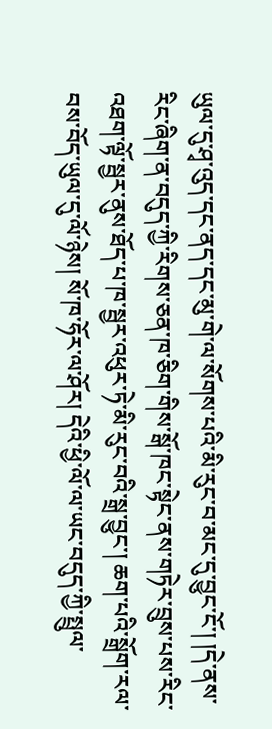ཡུལ་དུ་ཤྭ་འུད་དང་ནད་དང་མུ་གེ་ལ་སོགས་པའི་མི་རུང་བ་མང་དུ་བྱུང་ངོ་། །དེ་ནས་རིང་ཞིག་ན་བདུད་ཀྱི་རིགས་ཅན་ཁ་ཅིག་གིས་སྒོ་ཁང་སྟེང་ནས་གཏེར་བྲུས་པས་རིང་འཐག་ལྟོ་སྦྱར་ནུས་ཐོད་པ་ཁ་སྦྱར་འཕུར་ཏེ་མི་རུང་བའི་སྒྲ་བྱུང་། ཆག་པའི་སྒྲོག་རལ་བས་བོད་ཡུལ་དུ་ལོ་ཉེས། སོ་ཁ་ཧོར་ལ་ཤོར། དེའི་ཕྱི་ལོ་ལ་ཡང་བདུད་ཀྱི་སྤྲུལ་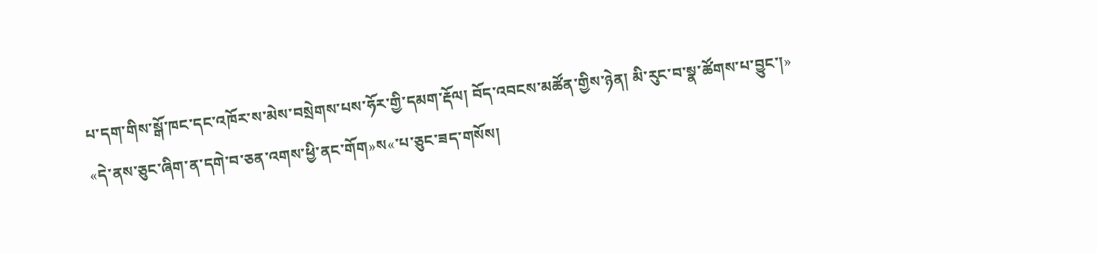པ་དག་གིས་སྒོ་ཁང་དང་འཁོར་ས་མེས་བསྲེགས་པས་ཧོར་གྱི་དམག་རྡོལ། བོད་འབངས་མཚོན་གྱིས་ཉེན། མི་རུང་བ་སྣ་ཚོགས་པ་བྱུང་།» «དེ་ནས་ཅུང་ཞིག་ན་དགེ་བ་ཅན་འགས་ཕྱི་ནང་གོག»ས«་པ་ཅུང་ཟད་གསོས།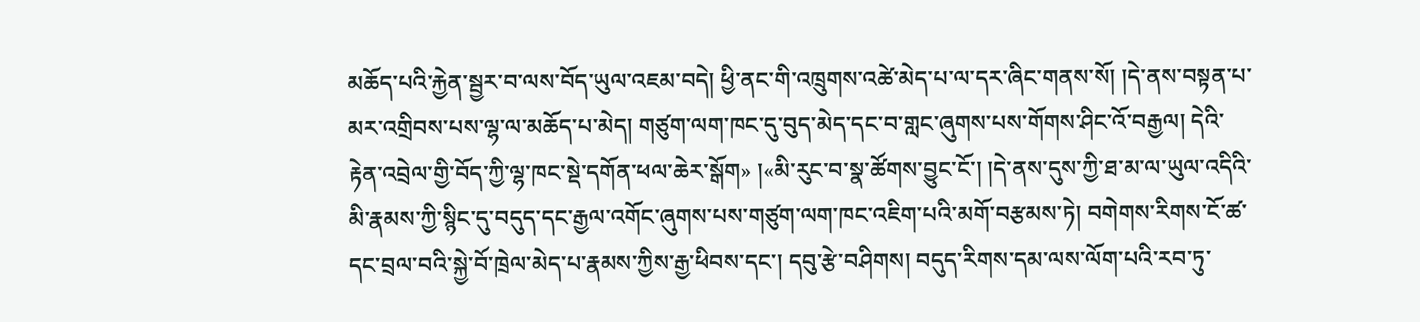མཆོད་པའི་རྐྱེན་སྦྱར་བ་ལས་བོད་ཡུལ་འཇམ་བདེ། ཕྱི་ནང་གི་འཁྲུགས་འཚེ་མེད་པ་ལ་དར་ཞིང་གནས་སོ། །དེ་ནས་བསྟན་པ་མར་འགྲིབས་པས་ལྷ་ལ་མཆོད་པ་མེད། གཙུག་ལག་ཁང་དུ་བུད་མེད་དང་བ་གླང་ཞུགས་པས་གོགས་ཤིང་འོ་བརྒྱལ། དེའི་རྟེན་འབྲེལ་གྱི་བོད་ཀྱི་ལྷ་ཁང་སྡེ་དགོན་ཕལ་ཆེར་སྒོག» །«མི་རུང་བ་སྣ་ཚོགས་བྱུང་ངོ་། །དེ་ནས་དུས་ཀྱི་ཐ་མ་ལ་ཡུལ་འདིའི་མི་རྣམས་ཀྱི་སྙིང་དུ་བདུད་དང་རྒྱལ་འགོང་ཞུགས་པས་གཙུག་ལག་ཁང་འཇིག་པའི་མགོ་བརྩམས་ཏེ། བགེགས་རིགས་ངོ་ཚ་དང་བྲལ་བའི་སྐྱེ་བོ་ཁྲེལ་མེད་པ་རྣམས་ཀྱིས་རྒྱ་ཕིབས་དང་། དབུ་རྩེ་བཤིགས། བདུད་རིགས་དམ་ལས་ལོག་པའི་རབ་ཏུ་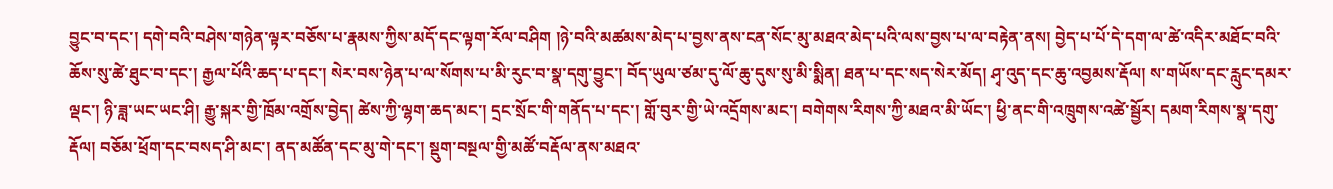བྱུང་བ་དང་། དགེ་བའི་བཤེས་གཉེན་ལྟར་བཅོས་པ་རྣམས་ཀྱིས་མདོ་དང་ལྟག་རོལ་བཤིག །ཉེ་བའི་མཚམས་མེད་པ་བྱས་ནས་ངན་སོང་མུ་མཐའ་མེད་པའི་ལས་བྱས་པ་ལ་བརྟེན་ནས། བྱེད་པ་པོ་དེ་དག་ལ་ཚེ་འདིར་མཐོང་བའི་ཆོས་སུ་ཚེ་ཐུང་བ་དང་། རྒྱལ་པོའི་ཆད་པ་དང་། སེར་བས་ཉེན་པ་ལ་སོགས་པ་མི་རུང་བ་སྣ་དགུ་བྱུང་། བོད་ཡུལ་ཙམ་དུ་ལོ་ཆུ་དུས་སུ་མི་སྨིན། ཐན་པ་དང་སད་སེར་མོད། ཤྭ་འུད་དང་ཆུ་འབྱམས་རྡོལ། ས་གཡོས་དང་རླུང་དམར་ལྡང་། ཉི་ཟླ་ཡང་ཡང་ཤི། རྒྱུ་སྐར་གྱི་ཁྲོམ་འགྲོས་བྱེད། ཚེས་ཀྱི་ལྷག་ཆད་མང་། དྲང་སྲོང་གི་གནོད་པ་དང་། གློ་བུར་གྱི་ཡེ་འདྲོགས་མང་། བགེགས་རིགས་ཀྱི་མཐའ་མི་ཡོང་། ཕྱི་ནང་གི་འཁྲུགས་འཚེ་སྦྱོར། དམག་རིགས་སྣ་དགུ་རྡོལ། བཅོམ་ཕྲོག་དང་བསད་ཤི་མང་། ནད་མཚོན་དང་མུ་གེ་དང་། སྡུག་བསྔལ་གྱི་མཚོ་བརྡོལ་ནས་མཐའ་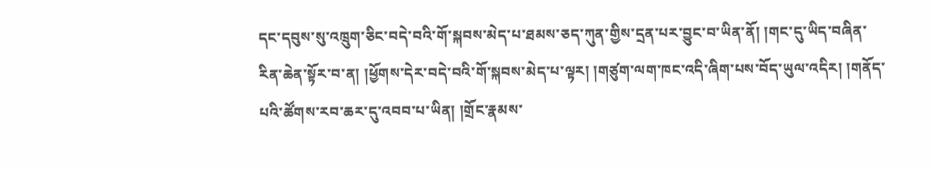དང་དབུས་སུ་འཁྲུག་ཅིང་བདེ་བའི་གོ་སྐབས་མེད་པ་ཐམས་ཅད་ཀུན་གྱིས་དྲན་པར་བྱུང་བ་ཡིན་ནོ། །གང་དུ་ཡིད་བཞིན་རིན་ཆེན་སྟོར་བ་ན། །ཕྱོགས་དེར་བདེ་བའི་གོ་སྐབས་མེད་པ་ལྟར། །གཙུག་ལག་ཁང་འདི་ཞིག་པས་བོད་ཡུལ་འདིར། །གནོད་པའི་ཚོགས་རབ་ཆར་དུ་འབབ་པ་ཡིན། །གྲོང་རྣམས་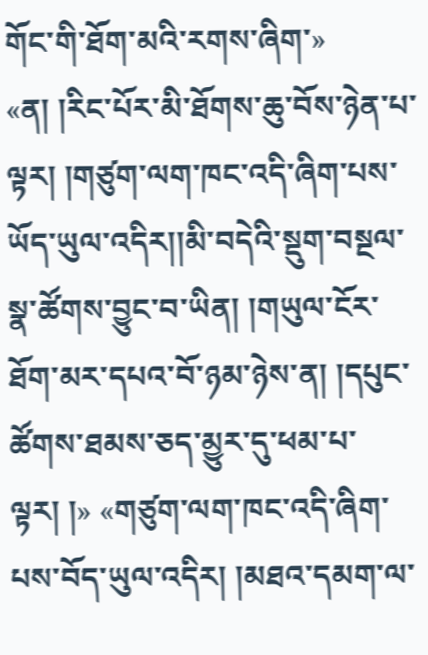གོང་གི་ཐོག་མའི་རགས་ཞིག་» «ན། །རིང་པོར་མི་ཐོགས་ཆུ་བོས་ཉེན་པ་ལྟར། །གཙུག་ལག་ཁང་འདི་ཞིག་པས་ཡོད་ཡུལ་འདིར།།མི་བདེའི་སྡུག་བསྔལ་སྣ་ཚོགས་བྱུང་བ་ཡིན། །གཡུལ་ངོར་ཐོག་མར་དཔའ་བོ་ཉམ་ཉེས་ན། །དཔུང་ཚོགས་ཐམས་ཅད་མྱུར་དུ་ཕམ་པ་ལྟར། །» «གཙུག་ལག་ཁང་འདི་ཞིག་པས་བོད་ཡུལ་འདིར། །མཐའ་དམག་ལ་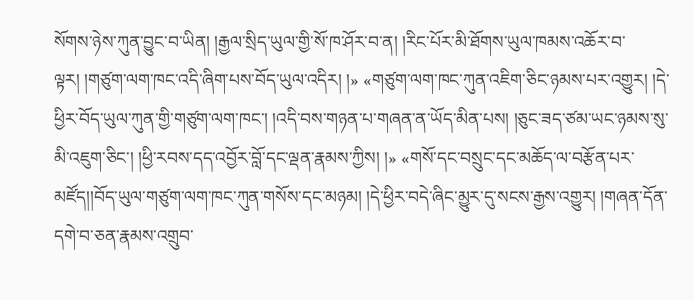སོགས་ཉེས་ཀུན་བྱུང་བ་ཡིན། །རྒྱལ་སྲིད་ཡུལ་གྱི་སོ་ཁ་ཤོར་བ་ན། །རིང་པོར་མི་ཐོགས་ཡུལ་ཁམས་འཆོར་བ་ལྟར། །གཙུག་ལག་ཁང་འདི་ཞིག་པས་བོད་ཡུལ་འདིར། །» «གཙུག་ལག་ཁང་ཀུན་འཇིག་ཅིང་ཉམས་པར་འགྱུར། །དེ་ཕྱིར་བོད་ཡུལ་ཀུན་གྱི་གཙུག་ལག་ཁང་། །འདི་བས་གཉན་པ་གཞན་ན་ཡོད་མིན་པས། །ཅུང་ཟད་ཙམ་ཡང་ཉམས་སུ་མི་འཇུག་ཅིང་། །ཕྱི་རབས་དད་འབྱོར་བློ་དང་ལྡན་རྣམས་ཀྱིས། །» «གསོ་དང་བསྲུང་དང་མཆོད་ལ་བརྩོན་པར་མཛོད།།བོད་ཡུལ་གཙུག་ལག་ཁང་ཀུན་གསོས་དང་མཉམ། །དེ་ཕྱིར་བདེ་ཞིང་མྱུར་དུ་སངས་རྒྱས་འགྱུར། །གཞན་དོན་དགེ་བ་ཅན་རྣམས་འགྲུབ་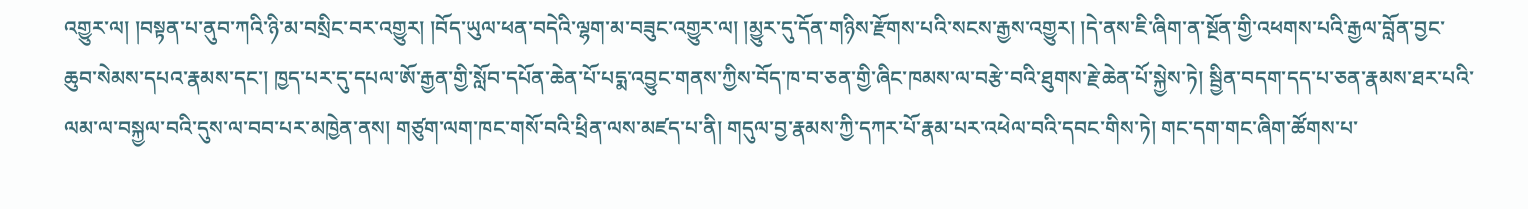འགྱུར་ལ། །བསྟན་པ་ནུབ་ཀའི་ཉི་མ་བསྲིང་བར་འགྱུར། །བོད་ཡུལ་ཕན་བདེའི་ལྷག་མ་བཟུང་འགྱུར་ལ། །མྱུར་དུ་དོན་གཉིས་རྫོགས་པའི་སངས་རྒྱས་འགྱུར། །དེ་ནས་ཇི་ཞིག་ན་སྔོན་གྱི་འཕགས་པའི་རྒྱལ་བློན་བྱང་ཆུབ་སེམས་དཔའ་རྣམས་དང་། ཁྱད་པར་དུ་དཔལ་ཨོ་རྒྱན་གྱི་སློབ་དཔོན་ཆེན་པོ་པདྨ་འབྱུང་གནས་ཀྱིས་བོད་ཁ་བ་ཅན་གྱི་ཞིང་ཁམས་ལ་བརྩེ་བའི་ཐུགས་རྗེ་ཆེན་པོ་སྐྱེས་ཏེ། སྦྱིན་བདག་དད་པ་ཅན་རྣམས་ཐར་པའི་ལམ་ལ་བསྐྱལ་བའི་དུས་ལ་བབ་པར་མཁྱེན་ནས། གཙུག་ལག་ཁང་གསོ་བའི་ཕྲིན་ལས་མཛད་པ་ནི། གདུལ་བྱ་རྣམས་ཀྱི་དཀར་པོ་རྣམ་པར་འཕེལ་བའི་དབང་གིས་ཏེ། གང་དག་གང་ཞིག་ཚོགས་པ་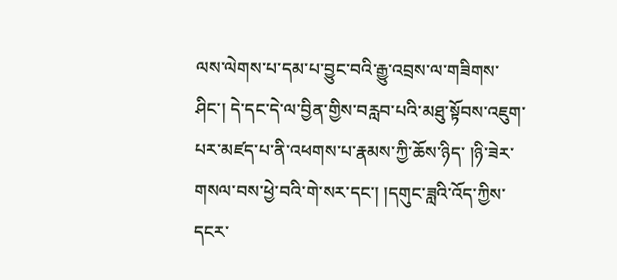ལས་ལེགས་པ་དམ་པ་བྱུང་བའི་རྒྱུ་འབྲས་ལ་གཟིགས་ཤིང་། དེ་དང་དེ་ལ་བྱིན་གྱིས་བརླབ་པའི་མཐུ་སྟོབས་འཇུག་པར་མཛད་པ་ནི་འཕགས་པ་རྣམས་ཀྱི་ཆོས་ཉིད་ །ཉི་ཟེར་གསལ་བས་ཕྱེ་བའི་གེ་སར་དང་། །དགུང་ཟླའི་འོད་ཀྱིས་དངར་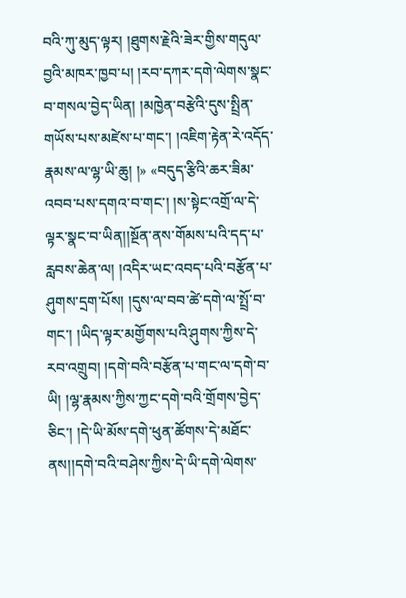བའི་ཀུ་མུད་ལྟར། །ཐུགས་རྗེའི་ཟེར་གྱིས་གདུལ་བྱའི་མཁར་ཁྱབ་པ། །རབ་དཀར་དགེ་ལེགས་སྣང་བ་གསལ་བྱེད་ཡིན། །མཁྱེན་བརྩེའི་དུས་སྤྲིན་གཡོས་པས་མཛེས་པ་གང་། །འཇིག་རྟེན་རེ་འདོད་རྣམས་ལ་ལྷ་ཡི་ཆུ། །» «བདུད་རྩིའི་ཆར་ཟིམ་འབབ་པས་དགའ་བ་གང་། །ས་སྟེང་འགྲོ་ལ་དེ་ལྟར་སྣང་བ་ཡིན།།སྔོན་ནས་གོམས་པའི་དད་པ་རླབས་ཆེན་ལ། །འདིར་ཡང་འབད་པའི་བརྩོན་པ་ཤུགས་དྲག་པོས། །དུས་ལ་བབ་ཚེ་དགེ་ལ་སྤྲོ་བ་གང་། །ཡིད་ལྟར་མགྱོགས་པའི་ཤུགས་ཀྱིས་དེ་རབ་འགྲུབ། །དགེ་བའི་བརྩོན་པ་གང་ལ་དགེ་བ་ཡི། །ལྷ་རྣམས་ཀྱིས་ཀྱང་དགེ་བའི་གྲོགས་བྱེད་ཅིང་། །དེ་ཡི་མོས་དགེ་ཕུན་ཚོགས་དེ་མཐོང་ནས།།དགེ་བའི་བཤེས་ཀྱིས་དེ་ཡི་དགེ་ལེགས་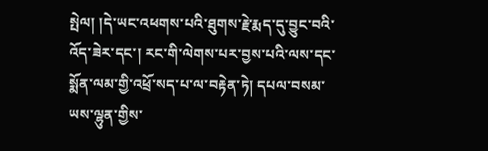སྤེལ། །དེ་ཡང་འཕགས་པའི་ཐུགས་རྗེ་རྨད་དུ་བྱུང་བའི་འོད་ཟེར་དང་། རང་གི་ལེགས་པར་བྱས་པའི་ལས་དང་སྨོན་ལམ་གྱི་འཕྲོ་སད་པ་ལ་བརྟེན་ཏེ། དཔལ་བསམ་ཡས་ལྷུན་གྱིས་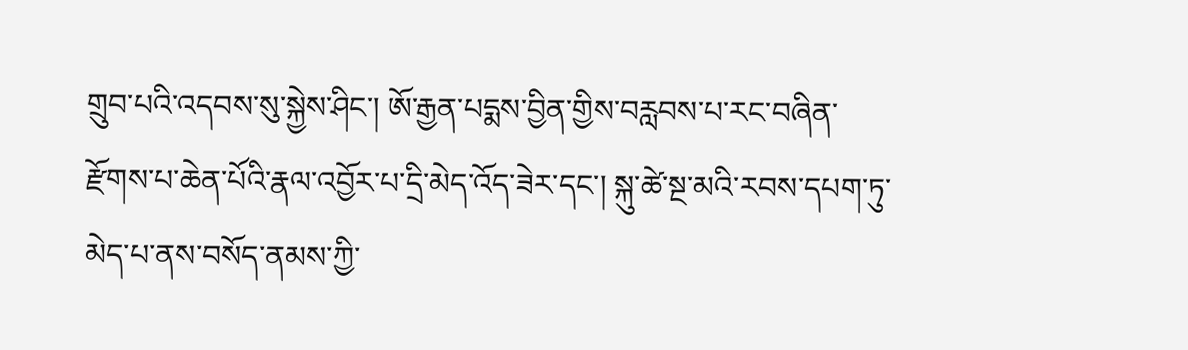གྲུབ་པའི་འདབས་སུ་སྐྱེས་ཤིང་། ཨོ་རྒྱན་པདྨས་བྱིན་གྱིས་བརླབས་པ་རང་བཞིན་རྫོགས་པ་ཆེན་པོའི་རྣལ་འབྱོར་པ་དྲི་མེད་འོད་ཟེར་དང་། སྐུ་ཚེ་སྔ་མའི་རབས་དཔག་ཏུ་མེད་པ་ནས་བསོད་ནམས་ཀྱི་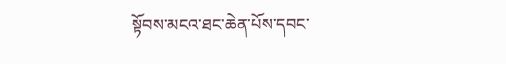སྟོབས་མངའ་ཐང་ཆེན་པོས་དབང་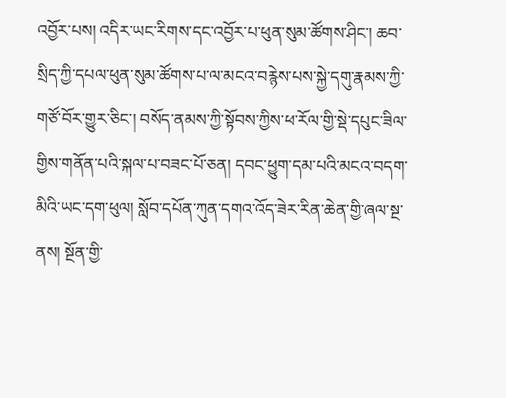འབྱོར་པས། འདིར་ཡང་རིགས་དང་འབྱོར་པ་ཕུན་སུམ་ཚོགས་ཤིང་། ཆབ་སྲིད་ཀྱི་དཔལ་ཕུན་སུམ་ཚོགས་པ་ལ་མངའ་བརྙེས་པས་སྐྱེ་དགུ་རྣམས་ཀྱི་གཙོ་བོར་གྱུར་ཅིང་། བསོད་ནམས་ཀྱི་སྟོབས་ཀྱིས་ཕ་རོལ་གྱི་སྡེ་དཔུང་ཟིལ་གྱིས་གནོན་པའི་སྐལ་པ་བཟང་པོ་ཅན། དབང་ཕྱུག་དམ་པའི་མངའ་བདག་མིའི་ཡང་དག་ཕུལ། སློབ་དཔོན་ཀུན་དགའ་འོད་ཟེར་རིན་ཆེན་གྱི་ཞལ་སྔ་ནས། སྔོན་གྱི་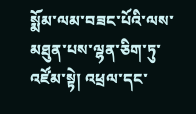སྨོམ་ལམ་བཟང་པོའི་ལས་མཐུན་པས་ལྷན་ཅིག་ཏུ་འཛོམ་སྟེ། འཕྲལ་དང་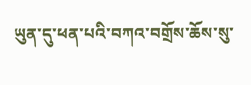ཡུན་དུ་ཕན་པའི་བཀའ་བགྲོས་ཆོས་སུ་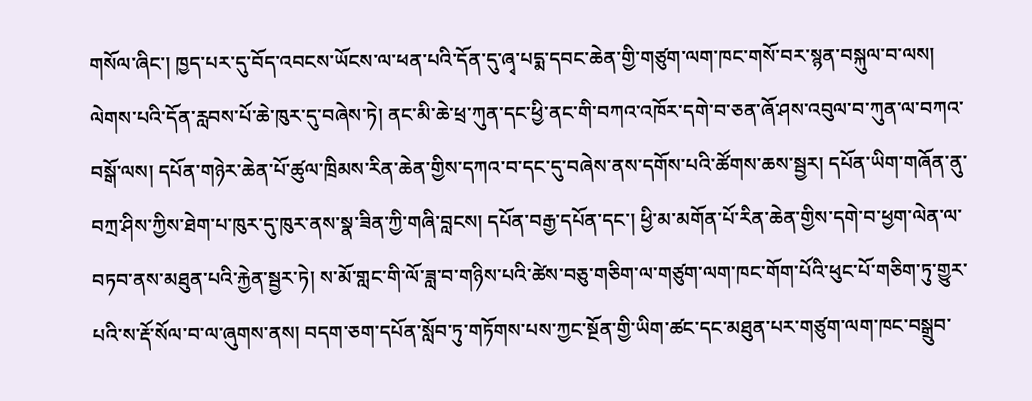གསོལ་ཞིང་། ཁྱད་པར་དུ་བོད་འབངས་ཡོངས་ལ་ཕན་པའི་དོན་དུ་ཞྭ་པདྨ་དབང་ཆེན་གྱི་གཙུག་ལག་ཁང་གསོ་བར་སྙན་བསྐུལ་བ་ལས། ལེགས་པའི་དོན་རླབས་པོ་ཆེ་ཁུར་དུ་བཞེས་ཏེ། ནང་མི་ཆེ་ཕྲ་ཀུན་དང་ཕྱི་ནང་གི་བཀའ་འཁོར་དགེ་བ་ཅན་ཞོ་ཤས་འབུལ་བ་ཀུན་ལ་བཀའ་བསྒོ་ལས། དཔོན་གཉེར་ཆེན་པོ་ཚུལ་ཁྲིམས་རིན་ཆེན་གྱིས་དཀའ་བ་དང་དུ་བཞེས་ནས་དགོས་པའི་ཚོགས་ཆས་སྦྱར། དཔོན་ཡིག་གཞོན་ནུ་བཀྲ་ཤིས་ཀྱིས་ཐེག་པ་ཁུར་དུ་ཁུར་ནས་སྣ་ཟིན་ཀྱི་གཞི་བླངས། དཔོན་བརྒྱ་དཔོན་དང་། ཕྱི་མ་མགོན་པོ་རིན་ཆེན་གྱིས་དགེ་བ་ཕྱག་ལེན་ལ་བཏབ་ནས་མཐུན་པའི་རྐྱེན་སྦྱར་ཏེ། ས་མོ་གླང་གི་ལོ་ཟླ་བ་གཉིས་པའི་ཚེས་བཅུ་གཅིག་ལ་གཙུག་ལག་ཁང་གོག་པོའི་ཕུང་པོ་གཅིག་ཏུ་གྱུར་པའི་ས་རྡོ་སོལ་བ་ལ་ཞུགས་ནས། བདག་ཅག་དཔོན་སློབ་ཏུ་གཏོགས་པས་ཀྱང་སྔོན་གྱི་ཡིག་ཚང་དང་མཐུན་པར་གཙུག་ལག་ཁང་བསྒྲུབ་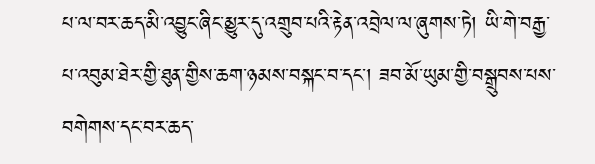པ་ལ་བར་ཆད་མི་འབྱུང་ཞིང་མྱུར་དུ་འགྲུབ་པའི་རྟེན་འབྲེལ་ལ་ཞུགས་ཏེ། ཡི་གེ་བརྒྱ་པ་འབུམ་ཐེར་གྱི་ཐུན་གྱིས་ཆག་ཉམས་བསྐང་བ་དང་། ཟབ་མོ་ཡུམ་གྱི་བསྒྲུབས་པས་བགེགས་དང་བར་ཆད་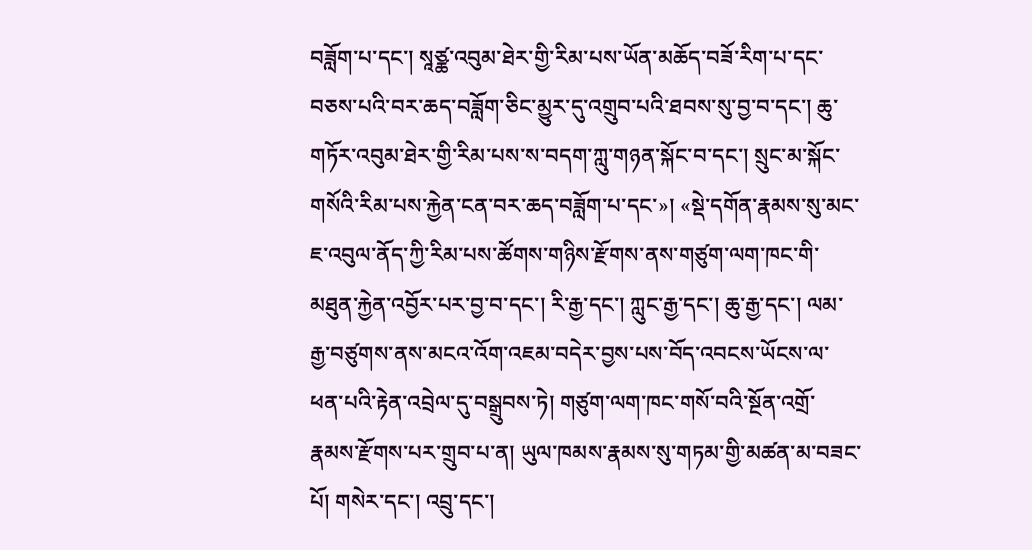བཟློག་པ་དང་། སཱཙྪ་འབུམ་ཐེར་གྱི་རིམ་པས་ཡོན་མཆོད་བཟོ་རིག་པ་དང་བཅས་པའི་བར་ཆད་བཟློག་ཅིང་མྱུར་དུ་འགྲུབ་པའི་ཐབས་སུ་བྱ་བ་དང་། ཆུ་གཏོར་འབུམ་ཐེར་གྱི་རིམ་པས་ས་བདག་ཀླུ་གཉན་སྐོང་བ་དང་། སྲུང་མ་སྐོང་གསོའི་རིམ་པས་རྐྱེན་ངན་བར་ཆད་བཟློག་པ་དང་»། «སྡེ་དགོན་རྣམས་སུ་མང་ཇ་འབུལ་ནོད་ཀྱི་རིམ་པས་ཚོགས་གཉིས་རྫོགས་ནས་གཙུག་ལག་ཁང་གི་མཐུན་རྐྱེན་འབྱོར་པར་བྱ་བ་དང་། རི་རྒྱ་དང་། ཀླུང་རྒྱ་དང་། ཆུ་རྒྱ་དང་། ལམ་རྒྱ་བཙུགས་ནས་མངའ་འོག་འཇམ་བདེར་བྱས་པས་བོད་འབངས་ཡོངས་ལ་ཕན་པའི་རྟེན་འབྲེལ་དུ་བསྒྲུབས་ཏེ། གཙུག་ལག་ཁང་གསོ་བའི་སྔོན་འགྲོ་རྣམས་རྫོགས་པར་གྲུབ་པ་ན། ཡུལ་ཁམས་རྣམས་སུ་གཏམ་གྱི་མཚན་མ་བཟང་པོ། གསེར་དང་། འབྲུ་དང་།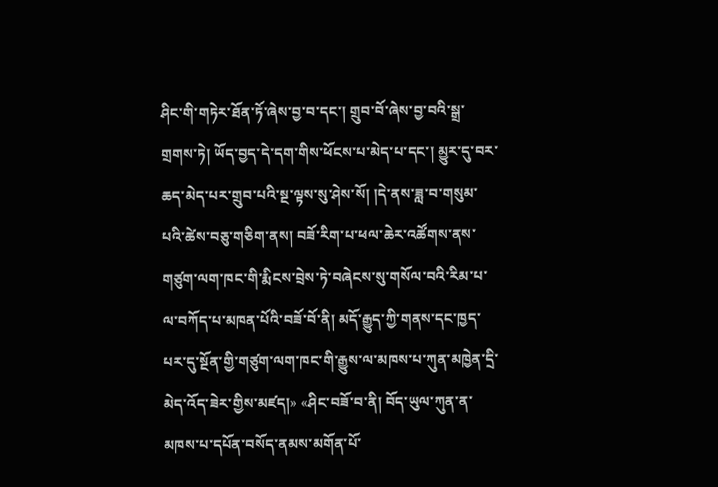ཤིང་གི་གཏེར་ཐོན་ཏོ་ཞེས་བྱ་བ་དང་། གྲུབ་བོ་ཞེས་བྱ་བའི་སྒྲ་གྲགས་ཏེ། ཡོད་བྱད་དེ་དག་གིས་ཕོངས་པ་མེད་པ་དང་། མྱུར་དུ་བར་ཆད་མེད་པར་གྲུབ་པའི་སྔ་ལྟས་སུ་ཤེས་སོ། །དེ་ནས་ཟླ་བ་གསུམ་པའི་ཚེས་བཅུ་གཅིག་ནས། བཟོ་རིག་པ་ཕལ་ཆེར་འཚོགས་ནས་གཙུག་ལག་ཁང་གི་རྨིངས་བྲེས་ཏེ་བཞེངས་སུ་གསོལ་བའི་རིམ་པ་ལ་བཀོད་པ་མཁན་པོའི་བཟོ་བོ་ནི། མདོ་རྒྱུད་ཀྱི་གནས་དང་ཁྱད་པར་དུ་སྔོན་གྱི་གཙུག་ལག་ཁང་གི་རྒྱུས་ལ་མཁས་པ་ཀུན་མཁྱེན་དྲི་མེད་འོད་ཟེར་གྱིས་མཛད།» «ཤིང་བཟོ་བ་ནི། བོད་ཡུལ་ཀུན་ན་མཁས་པ་དཔོན་བསོད་ནམས་མགོན་པོ་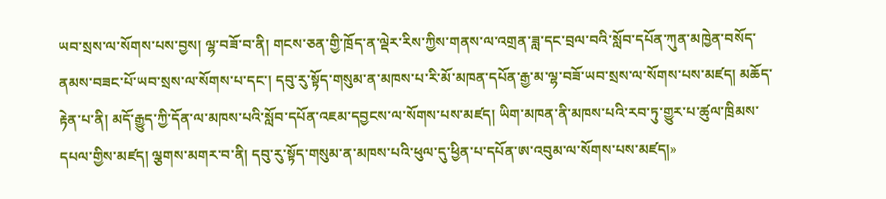ཡབ་སྲས་ལ་སོགས་པས་བྱས། ལྷ་བཟོ་བ་ནི། གངས་ཅན་གྱི་ཁྲོད་ན་ལྡེར་རིས་ཀྱིས་གནས་ལ་འགྲན་ཟླ་དང་བྲལ་བའི་སློབ་དཔོན་ཀུན་མཁྱེན་བསོད་ནམས་བཟང་པོ་ཡབ་སྲས་ལ་སོགས་པ་དང་། དབུ་རུ་སྟོད་གསུམ་ན་མཁས་པ་རི་མོ་མཁན་དཔོན་རྒྱ་མ་ལྷ་བཟོ་ཡབ་སྲས་ལ་སོགས་པས་མཛད། མཆོད་རྟེན་པ་ནི། མདོ་རྒྱུད་ཀྱི་དོན་ལ་མཁས་པའི་སློབ་དཔོན་འཇམ་དབྱངས་ལ་སོགས་པས་མཛད། ཡིག་མཁན་ནི་མཁས་པའི་རབ་ཏུ་གྱུར་པ་ཚུལ་ཁྲིམས་དཔལ་གྱིས་མཛད། ལྕགས་མགར་བ་ནི། དབུ་རུ་སྟོད་གསུམ་ན་མཁས་པའི་ཕུལ་དུ་ཕྱིན་པ་དཔོན་ཨ་འབུམ་ལ་སོགས་པས་མཛད།»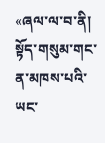«ཞལ་ལ་བ་ནི། སྟོད་གསུམ་གང་ན་མཁས་པའི་ཡང་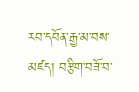རབ་དབོན་རྒྱ་མ་བས་མཛད། བརྩིག་བཟོ་བ་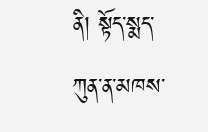ནི། སྟོད་སྨད་ཀུན་ན་མཁས་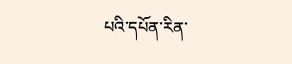པའི་དཔོན་རིན་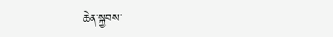ཆེན་སྐྱབས་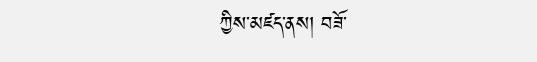ཀྱིས་མཛད་ནས། བཟོ་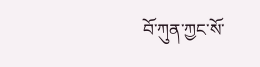བོ་ཀུན་ཀྱང་སོ་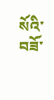སོའི་བཟོ་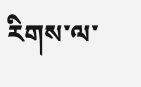རིགས་ལ་